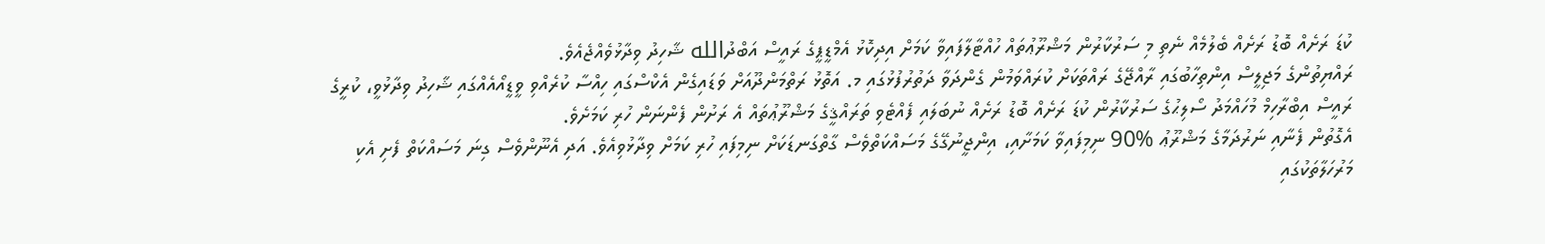ކުޑަ ރަށެއް ބޮޑު ރަށެއް ބެލުމެއް ނެތި މި ސަރުކާރުން މަޝްރޫޢުތައް ހުއްޓާލާފައިވާ ކަމަށް އިދިކޮޅު އެމްޑީޕީގެ ރައީސް އަބްދުالله ޝާހިދު ވިދާޅުވެއްޖެއެވެ.
ރައްޔިތުންގެ މަޖިލީސް އިންތިހާބުގައި ރާއްޖޭގެ ރައްތަކަށް ކުރައްވަމުން ގެންދަވާ ދަތުރުފުޅުގައި މ. އަތޮޅު ރަތްމަންދޫއަށް ވަޑައިގެން އެކްސްގައި ހިއްސާ ކުރެއްވި ވީޑީއޯއެއްގައި ޝާހިދު ވިދާޅުވީ، ކުރީގެ ރައީސް އިބްރާހިމް މުހައްމަދު ސޯލިޙުގެ ސަރުކާރުން ކުޑަ ރަށެއް ބޮޑު ރަށެއް ނުބަލައި ފެއްޓެވި ތަރައްޤީގެ މަޝްރޫޢުތައް އެ ރަށުން ފެންނަން ހުރި ކަމަށެވެ.
އެގޮތުން ފެނާއި ނަރުދަމާގެ މަޝްރޫޢު %90 ނިމިފައިވާ ކަމަށާއި، އިންޖީނުގޭގެ މަސައްކަތްވެސް ގާތްގަނޑަކަށް ނިމިފައި ހުރި ކަމަށް ވިދާޅުވިއެވެ. އަދި އެނޫންވެސް ގިނަ މަސައްކަތް ފެށި އެކި މަރުހަލާތަކުގައި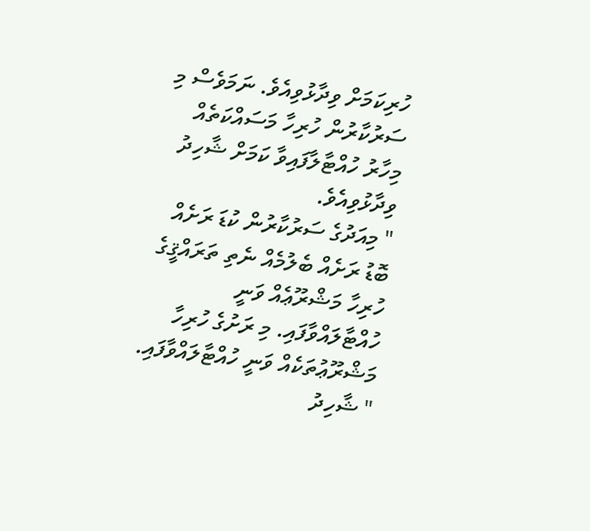ހުރިކަމަށް ވިދާޅުވިއެވެ. ނަމަވެސް މި ސަރުކާރުން ހުރިހާ މަސައްކަތެއް މިހާރު ހުއްޓާލާފައިވާ ކަމަށް ޝާހިދު ވިދާޅުވިއެވެ.
" މިއަދުގެ ސަރުކާރުން ކުޑަ ރަށެއް ބޮޑު ރަށެއް ބެލުމެއް ނެތި ތަރައްޤީގެ ހުރިހާ މަޝްރޫޢެއް ވަނީ ހުއްޓާލައްވާފައި. މި ރަށުގެ ހުރިހާ މަޝްރޫޢުތަކެއް ވަނީ ހުއްޓާލައްވާފައި. " ޝާހިދު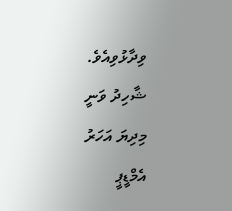ވިދާޅުވިއެވެ.
ޝާހިދު ވަނީ މިދިޔަ އަހަރު އެމްޑީޕީ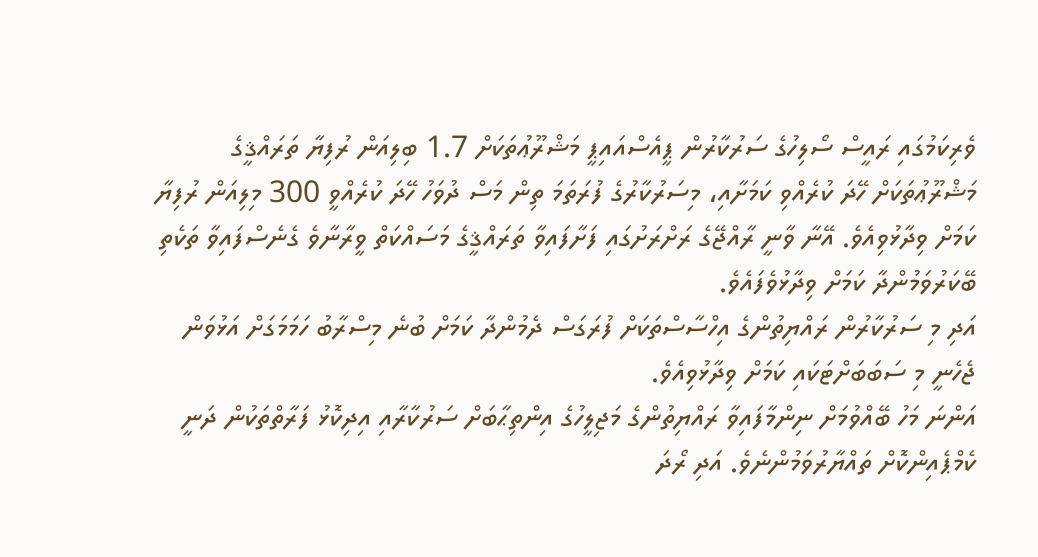ވެރިކަމުގައި ރައީސް ސޯލިހުގެ ސަރުކާރުން ޕީއެސްއައިޕީ މަޝްރޫޢުތަކަށް 1.7 ބިލިއަން ރުފިޔާ ތަރައްޤީގެ މަޝްރޫޢުތަކަށް ހޭދަ ކުރެއްވި ކަމަށާއި، މިސަރުކާރުގެ ފުރަތަމަ ތިން މަސް ދުވަހު ހޭދަ ކުރެއްވީ 300 މިލިއަން ރުފިޔާ ކަމަށް ވިދާޅުވިއެވެ. އޭނާ ވާނީ ރާއްޖޭގެ ރަށްރަށުގައި ފަށާފައިވާ ތަރައްޤީގެ މަސައްކަތް ވީރާނާވެ ގެނެސްފައިވާ ތަކެތި ބޭކަރުވަމުންދާ ކަމަށް ވިދާޅުވެފައެވެ.
އަދި މި ސަރުކާރުން ރައްޔިތުންގެ އިހްސާސްތަކަށް ފުރަގަސް ދެމުންދާ ކަމަށް ބުނެ މިސްރާބު ހަމަމަގަށް އަޅުވަން ޖެހެނީ މި ސަބަބަށްޓަކައި ކަމަށް ވިދާޅުވިއެވެ.
އަންނަ މަހު ބޭއްވުމަށް ނިންމާފައިވާ ރައްޔިތުންގެ މަޖިލީހުގެ އިންތިޙާބަށް ސަރުކާރާއި އިދިކޮޅު ފަރާތްތަކުން ދަނީ ކެމްޕެއިންކޮށް ތައްޔާރުވަމުންނެވެ. އަދި ރޯދަ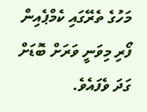މަހުގެ ތެރޭގައި ކެމްޕެއިން ފޯރި މިވަނީ ވަރަށް ބޮޑަށް ގަދަ ވެފައެވެ.